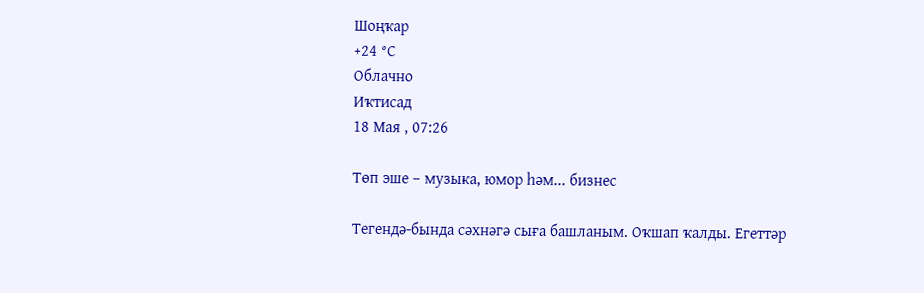Шоңҡар
+24 °С
Облачно
Иҡтисад
18 Мая , 07:26

Төп эше – музыка, юмор һәм... бизнес

Тегендә-бында сәхнәгә сыға башланым. Оҡшап ҡалды. Егеттәр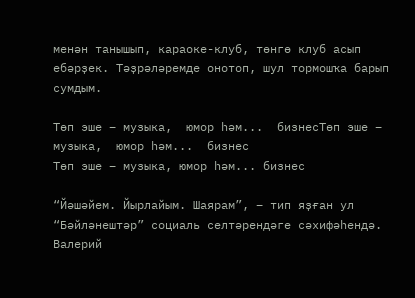менән танышып, караоке-клуб, төнгө клуб асып ебәрҙек. Тәҙрәләремде онотоп, шул тормошҡа барып сумдым.

Төп эше – музыка,  юмор һәм...  бизнесТөп эше – музыка,  юмор һәм...  бизнес
Төп эше – музыка, юмор һәм... бизнес

“Йәшәйем. Йырлайым. Шаярам”, – тип яҙған ул “Бәйләнештәр” социаль селтәрендәге сәхифәһендә. Валерий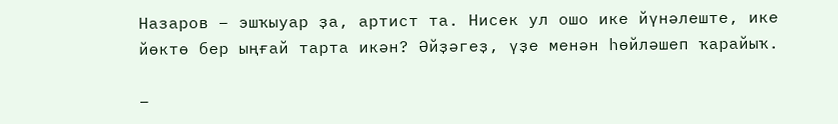Назаров – эшҡыуар ҙа, артист та. Нисек ул ошо ике йүнәлеште, ике йөктө бер ыңғай тарта икән? Әйҙәгеҙ, үҙе менән һөйләшеп ҡарайыҡ.

–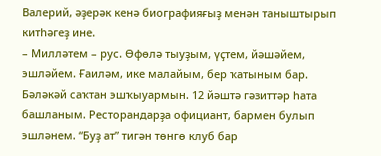Валерий, әҙерәк кенә биографияғыҙ менән таныштырып китһәгеҙ ине.
– Милләтем – рус. Өфөлә тыуҙым, үҫтем, йәшәйем, эшләйем. Ғаиләм, ике малайым, бер ҡатыным бар. Бәләкәй саҡтан эшҡыуармын. 12 йәштә гәзиттәр һата башланым. Ресторандарҙа официант, бармен булып эшләнем. “Буҙ ат” тигән төнгө клуб бар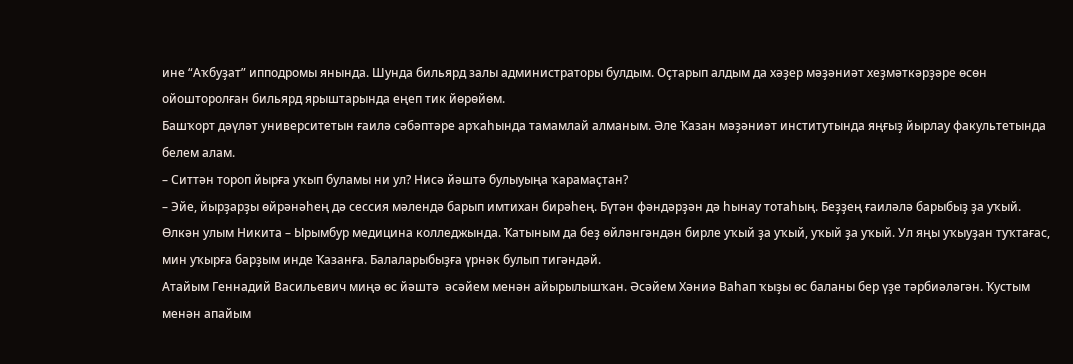ине “Аҡбуҙат” ипподромы янында. Шунда бильярд залы администраторы булдым. Оҫтарып алдым да хәҙер мәҙәниәт хеҙмәткәрҙәре өсөн ойошторолған бильярд ярыштарында еңеп тик йөрөйөм.
Башҡорт дәүләт университетын ғаилә сәбәптәре арҡаһында тамамлай алманым. Әле Ҡазан мәҙәниәт институтында яңғыҙ йырлау факультетында белем алам.
– Ситтән тороп йырға уҡып буламы ни ул? Нисә йәштә булыуыңа ҡарамаҫтан?
– Эйе, йырҙарҙы өйрәнәһең дә сессия мәлендә барып имтихан бирәһең. Бүтән фәндәрҙән дә һынау тотаһың. Беҙҙең ғаиләлә барыбыҙ ҙа уҡый. Өлкән улым Никита – Ырымбур медицина колледжында. Ҡатыным да беҙ өйләнгәндән бирле уҡый ҙа уҡый, уҡый ҙа уҡый. Ул яңы уҡыуҙан туҡтағас, мин уҡырға барҙым инде Ҡазанға. Балаларыбыҙға үрнәк булып тигәндәй.
Атайым Геннадий Васильевич миңә өс йәштә  әсәйем менән айырылышҡан. Әсәйем Хәниә Ваһап ҡыҙы өс баланы бер үҙе тәрбиәләгән. Ҡустым менән апайым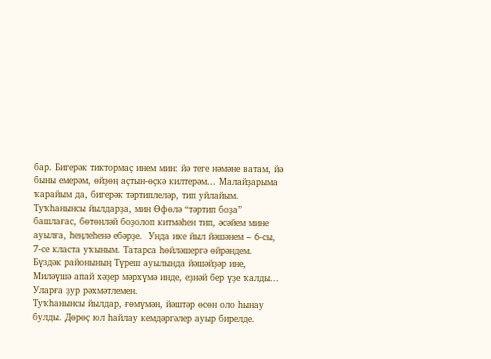бар. Бигерәк тиктормаҫ инем мин: йә теге нәмәне ватам, йә быны емерәм, өйҙөң аҫтын-өҫкә килтерәм... Малайҙарыма ҡарайым да, бигерәк тәртиплеләр, тип уйлайым. Туҡһанынсы йылдарҙа, мин Өфөлә “тәртип боҙа” башлағас, бөтөнләй боҙолоп китмәһен тип, әсәйем мине ауылға, һеңлеһенә ебәрҙе.  Унда ике йыл йәшәнем – 6-сы, 7-се класта уҡыным. Татарса һөйләшергә өйрәндем. Бүздәк районының Түреш ауылында йәшәйҙәр ине, Миләүшә апай хәҙер мәрхүмә инде, еҙнәй бер үҙе ҡалды... Уларға ҙур рәхмәтлемен.
Туҡһанынсы йылдар, ғөмүмән, йәштәр өсөн оло һынау булды. Дөрөҫ юл һайлау кемдәргәлер ауыр бирелде.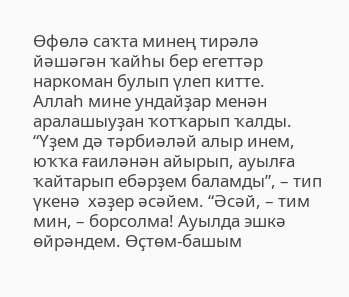Өфөлә саҡта минең тирәлә йәшәгән ҡайһы бер егеттәр  наркоман булып үлеп китте.  Аллаһ мине ундайҙар менән аралашыуҙан ҡотҡарып ҡалды. “Үҙем дә тәрбиәләй алыр инем, юҡҡа ғаиләнән айырып, ауылға ҡайтарып ебәрҙем баламды”, – тип үкенә  хәҙер әсәйем. “Әсәй, – тим мин, – борсолма! Ауылда эшкә өйрәндем. Өҫтөм-башым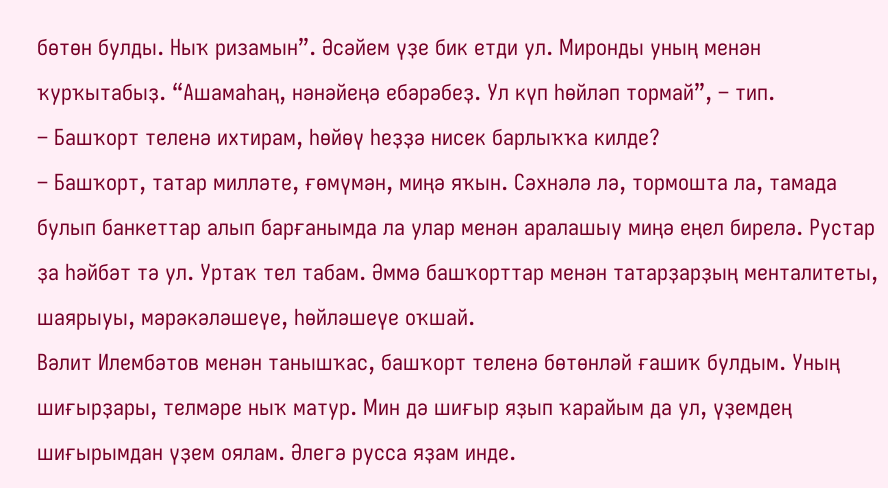бөтөн булды. Ныҡ ризамын”. Әсәйем үҙе бик етди ул. Миронды уның менән ҡурҡытабыҙ. “Ашамаһаң, нәнәйеңә ебәрәбеҙ. Ул күп һөйләп тормай”, – тип.
– Башҡорт теленә ихтирам, һөйөү һеҙҙә нисек барлыҡҡа килде?
– Башҡорт, татар милләте, ғөмүмән, миңә яҡын. Сәхнәлә лә, тормошта ла, тамада булып банкеттар алып барғанымда ла улар менән аралашыу миңә еңел бирелә. Рустар ҙа һәйбәт тә ул. Уртаҡ тел табам. Әммә башҡорттар менән татарҙарҙың менталитеты, шаярыуы, мәрәкәләшеүе, һөйләшеүе оҡшай.
Вәлит Илембәтов менән танышҡас, башҡорт теленә бөтөнләй ғашиҡ булдым. Уның шиғырҙары, телмәре ныҡ матур. Мин дә шиғыр яҙып ҡарайым да ул, үҙемдең шиғырымдан үҙем оялам. Әлегә русса яҙам инде.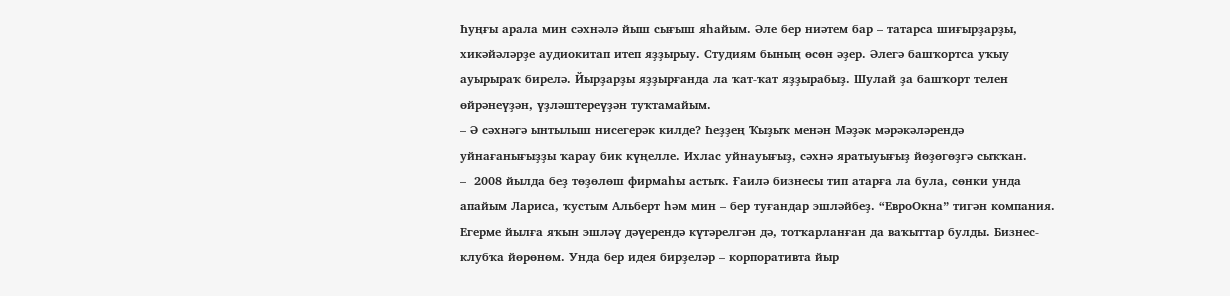Һуңғы арала мин сәхнәлә йыш сығыш яһайым. Әле бер ниәтем бар – татарса шиғырҙарҙы, хикәйәләрҙе аудиокитап итеп яҙҙырыу. Студиям бының өсөн әҙер. Әлегә башҡортса уҡыу ауырыраҡ бирелә. Йырҙарҙы яҙҙырғанда ла ҡат-ҡат яҙҙырабыҙ. Шулай ҙа башҡорт телен өйрәнеүҙән, үҙләштереүҙән туҡтамайым.
– Ә сәхнәгә ынтылыш нисегерәк килде? Һеҙҙең Ҡыҙыҡ менән Мәҙәк мәрәкәләрендә уйнағанығыҙҙы ҡарау бик күңелле. Ихлас уйнауығыҙ, сәхнә яратыуығыҙ йөҙөгөҙгә сыҡҡан.
–  2008 йылда беҙ төҙөлөш фирмаһы астыҡ. Ғаилә бизнесы тип атарға ла була, сөнки унда апайым Лариса, ҡустым Альберт һәм мин – бер туғандар эшләйбеҙ. “ЕвроОкна” тигән компания. Егерме йылға яҡын эшләү дәүерендә күтәрелгән дә, тотҡарланған да ваҡыттар булды. Бизнес-клубҡа йөрөнөм. Унда бер идея бирҙеләр – корпоративта йыр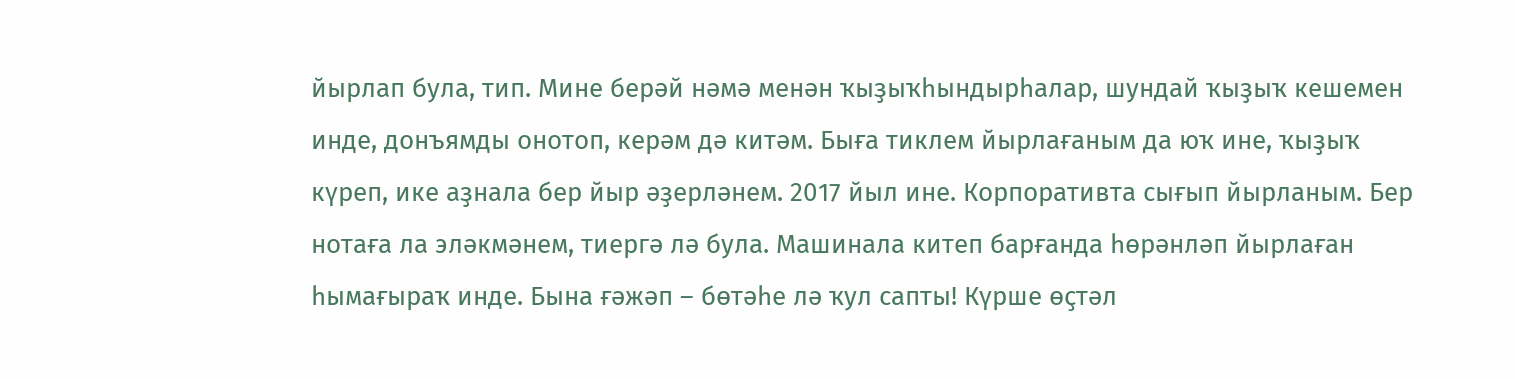йырлап була, тип. Мине берәй нәмә менән ҡыҙыҡһындырһалар, шундай ҡыҙыҡ кешемен инде, донъямды онотоп, керәм дә китәм. Быға тиклем йырлағаным да юҡ ине, ҡыҙыҡ күреп, ике аҙнала бер йыр әҙерләнем. 2017 йыл ине. Корпоративта сығып йырланым. Бер нотаға ла эләкмәнем, тиергә лә була. Машинала китеп барғанда һөрәнләп йырлаған һымағыраҡ инде. Бына ғәжәп – бөтәһе лә ҡул сапты! Күрше өҫтәл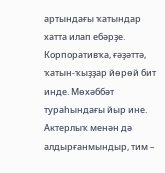артындағы ҡатындар хатта илап ебәрҙе. Корпоративҡа, ғәҙәттә, ҡатын-ҡыҙҙар йөрөй бит инде. Мөхәббәт тураһындағы йыр ине. Актерлыҡ менән дә алдырғанмындыр, тим –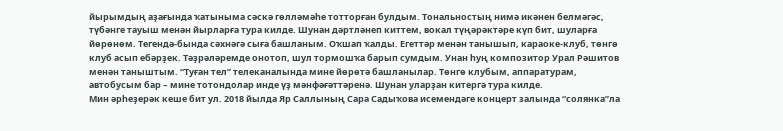йырымдың аҙағында ҡатыныма сәскә гөлләмәһе тотторған булдым. Тональностың нимә икәнен белмәгәс, түбәнге тауыш менән йырларға тура килде. Шунан дәртләнеп киттем, вокал түңәрәктәре күп бит, шуларға йөрөнөм. Тегендә-бында сәхнәгә сыға башланым. Оҡшап ҡалды. Егеттәр менән танышып, караоке-клуб, төнгө клуб асып ебәрҙек. Тәҙрәләремде онотоп, шул тормошҡа барып сумдым. Унан һуң композитор Урал Рәшитов менән таныштым. “Туған тел” телеканалында мине йөрөтә башланылар. Төнгө клубым, аппаратурам, автобусым бар – мине тотондолар инде үҙ мәнфәғәттәренә. Шунан уларҙан китергә тура килде.
Мин әрһеҙерәк кеше бит ул. 2018 йылда Яр Саллының Сара Садыҡова исемендәге концерт залында “солянка”ла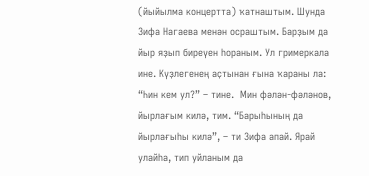(йыйылма концертта) ҡатнаштым. Шунда Зифа Нагаева менән осраштым. Барҙым да йыр яҙып биреүен һораным. Ул гримеркала ине. Күҙлегенең аҫтынан ғына ҡараны ла: “Һин кем ул?” – тине.  Мин фәлән-фәләнов, йырлағым килә, тим. “Барыһының да йырлағыһы килә”, – ти Зифа апай. Ярай улайһа, тип уйланым да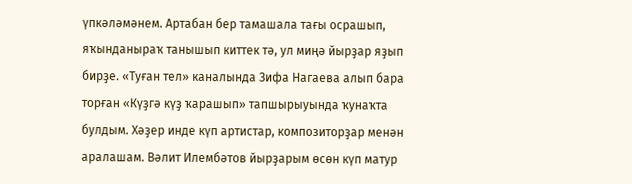үпкәләмәнем. Артабан бер тамашала тағы осрашып, яҡынданыраҡ танышып киттек тә, ул миңә йырҙар яҙып бирҙе. «Туған тел» каналында Зифа Нагаева алып бара торған «Күҙгә күҙ ҡарашып» тапшырыуында ҡунаҡта булдым. Хәҙер инде күп артистар, композиторҙар менән аралашам. Вәлит Илембәтов йырҙарым өсөн күп матур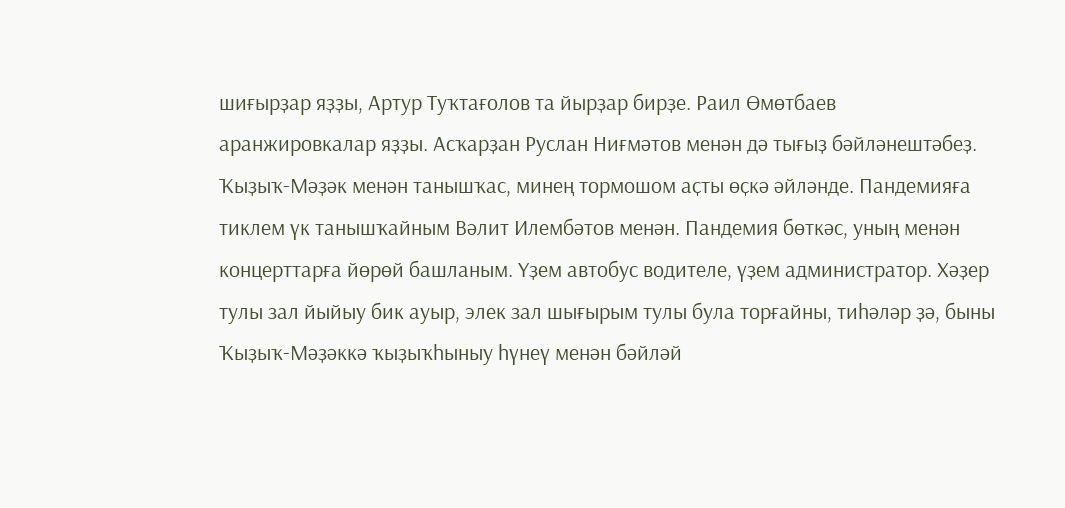шиғырҙар яҙҙы, Артур Туҡтағолов та йырҙар бирҙе. Раил Өмөтбаев аранжировкалар яҙҙы. Асҡарҙан Руслан Ниғмәтов менән дә тығыҙ бәйләнештәбеҙ.
Ҡыҙыҡ-Мәҙәк менән танышҡас, минең тормошом аҫты өҫкә әйләнде. Пандемияға тиклем үк танышҡайным Вәлит Илембәтов менән. Пандемия бөткәс, уның менән концерттарға йөрөй башланым. Үҙем автобус водителе, үҙем администратор. Хәҙер тулы зал йыйыу бик ауыр, элек зал шығырым тулы була торғайны, тиһәләр ҙә, быны  Ҡыҙыҡ-Мәҙәккә ҡыҙыҡһыныу һүнеү менән бәйләй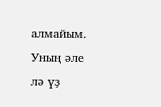алмайым. Уның әле лә үҙ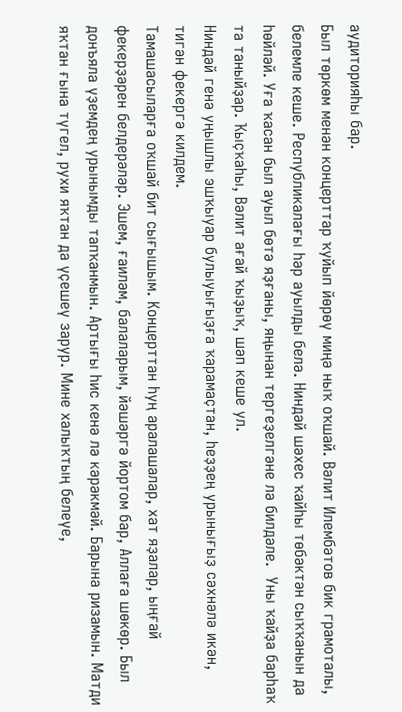аудиторияһы бар.
Был төркөм менән концерттар ҡуйып йөрөү миңә ныҡ оҡшай. Вәлит Илембәтов бик грамоталы, белемле кеше. Республикалағы һәр ауылды белә. Ниндәй шәхес ҡайһы төбәктән сыҡҡанын да һөйләй. Уға ҡасан был ауыл бөтә яҙғаны, яңынан тергеҙелгәне лә билдәле.  Уны ҡайҙа барһаҡ та таныйҙар. Ҡыҫҡаһы, Вәлит ағай ҡыҙыҡ, шәп кеше ул.
Ниндәй генә уңышлы эшҡыуар булыуығыҙға ҡарамаҫтан, һеҙҙең урынығыҙ сәхнәлә икән, тигән фекергә килдем.
Тамашасыларға оҡшай бит сығышым. Концерттан һуң аралашалар, хат яҙалар, ыңғай фекерҙәрен белдерәләр. Эшем, ғаиләм, балаларым, йәшәргә йортом бар, Аллаға шөкөр. Был донъяла үҙемдең урынымды тапҡанмын. Артығы һис кенә лә кәрәкмәй. Барына ризамын. Матди яҡтан ғына түгел, рухи яҡтан да үҫешеү зарур. Мине халыҡтың белеүе,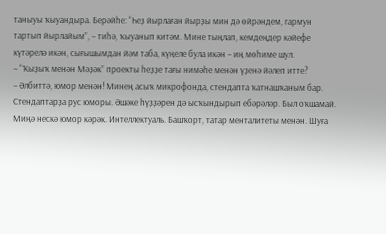таныуы ҡыуандыра. Берәйһе: “Һеҙ йырлаған йырҙы мин дә өйрәндем, гармун тартып йырлайым”, – тиһә, ҡыуанып китәм. Мине тыңлап, кемдеңдер кәйефе күтәрелә икән, сығышымдан йәм таба, күңеле була икән – иң мөһиме шул.
– “Ҡыҙыҡ менән Мәҙәк” проекты һеҙҙе тағы нимәһе менән үҙенә йәлеп итте?
– Әлбиттә, юмор менән! Минең асыҡ микрофонда, стендапта ҡатнашҡаным бар. Стендаптарҙа рус юморы. Әшәке һүҙҙәрен дә ысҡындырып ебәрәләр. Был оҡшамай. Миңә нескә юмор кәрәк. Интеллектуаль. Башҡорт, татар менталитеты менән. Шуға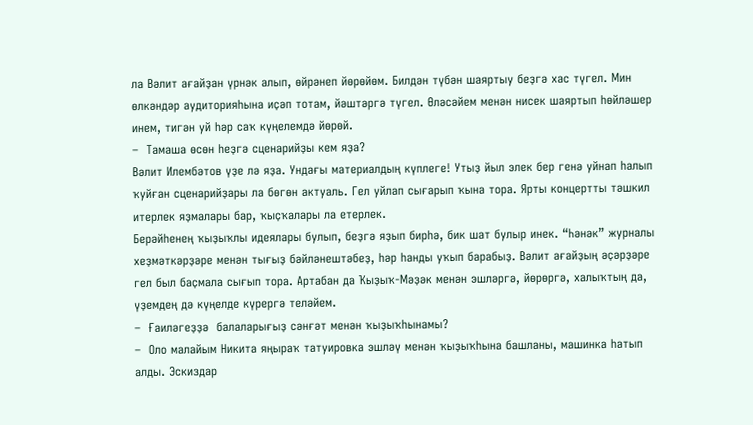ла Вәлит ағайҙан үрнәк алып, өйрәнеп йөрөйөм. Билдән түбән шаяртыу беҙгә хас түгел. Мин өлкәндәр аудиторияһына иҫәп тотам, йәштәргә түгел. Өләсәйем менән нисек шаяртып һөйләшер инем, тигән уй һәр саҡ күңелемдә йөрөй.
–  Тамаша өсөн һеҙгә сценарийҙы кем яҙа?
Вәлит Илембәтов үҙе лә яҙа. Ундағы материалдың күплеге! Утыҙ йыл элек бер генә уйнап һалып ҡуйған сценарийҙары ла бөгөн актуаль. Гел уйлап сығарып ҡына тора. Ярты концертты тәшкил итерлек яҙмалары бар, ҡыҫҡалары ла етерлек.
Берәйһенең ҡыҙыҡлы идеялары булып, беҙгә яҙып бирһә, бик шат булыр инек. “Һәнәк” журналы хеҙмәткәрҙәре менән тығыҙ бәйләнештәбеҙ, һәр һанды уҡып барабыҙ. Вәлит ағайҙың әҫәрҙәре гел был баҫмала сығып тора. Артабан да Ҡыҙыҡ-Мәҙәк менән эшләргә, йөрөргә, халыҡтың да, үҙемдең дә күңелде күрергә теләйем.
–  Ғаиләгеҙҙә  балаларығыҙ сәнғәт менән ҡыҙыҡһынамы?
–  Оло малайым Никита яңыраҡ татуировка эшләү менән ҡыҙыҡһына башланы, машинка һатып алды. Эскиздар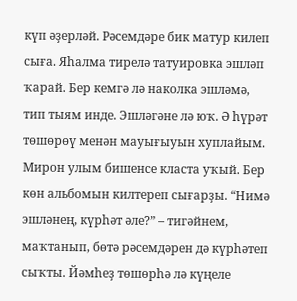күп әҙерләй. Рәсемдәре бик матур килеп сыға. Яһалма тирелә татуировка эшләп ҡарай. Бер кемгә лә наколка эшләмә, тип тыям инде. Эшләгәне лә юҡ. Ә һүрәт төшөрөү менән мауығыуын хуплайым.
Мирон улым бишенсе класта уҡый. Бер көн альбомын килтереп сығарҙы. “Нимә эшләнең, күрһәт әле?” – тигәйнем, маҡтанып, бөтә рәсемдәрен дә күрһәтеп сыҡты. Йәмһеҙ төшөрһә лә күңеле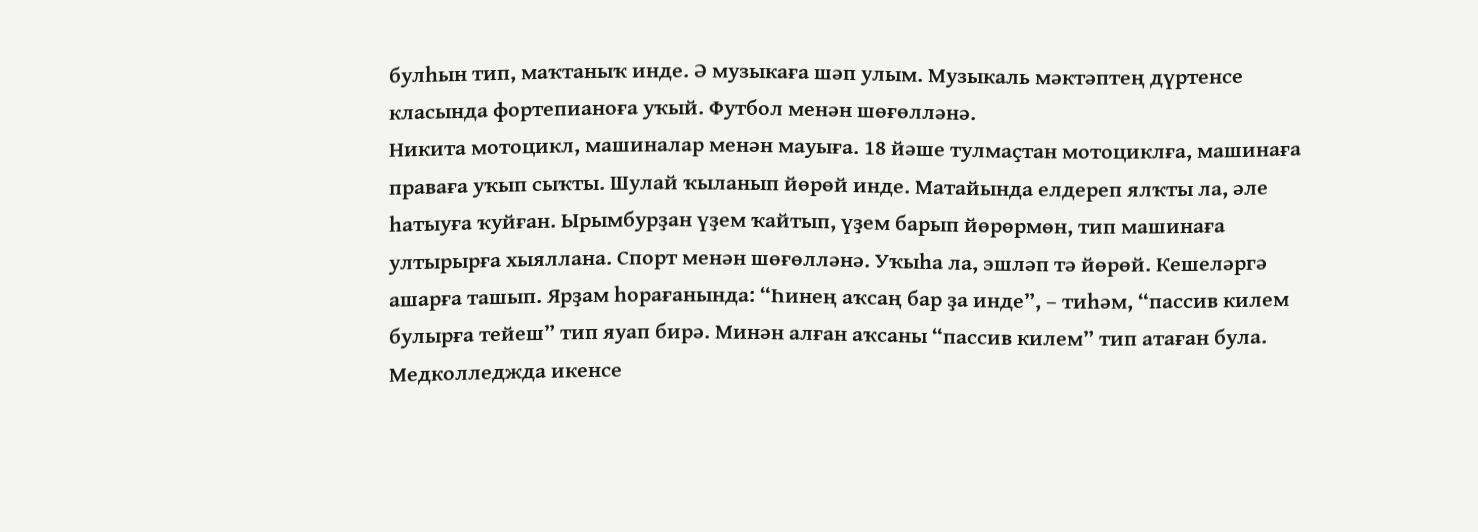булһын тип, маҡтаныҡ инде. Ә музыкаға шәп улым. Музыкаль мәктәптең дүртенсе класында фортепианоға уҡый. Футбол менән шөғөлләнә.
Никита мотоцикл, машиналар менән мауыға. 18 йәше тулмаҫтан мотоциклға, машинаға праваға уҡып сыҡты. Шулай ҡыланып йөрөй инде. Матайында елдереп ялҡты ла, әле һатыуға ҡуйған. Ырымбурҙан үҙем ҡайтып, үҙем барып йөрөрмөн, тип машинаға ултырырға хыяллана. Спорт менән шөғөлләнә. Уҡыһа ла, эшләп тә йөрөй. Кешеләргә ашарға ташып. Ярҙам һорағанында: “Һинең аҡсаң бар ҙа инде”, – тиһәм, “пассив килем булырға тейеш” тип яуап бирә. Минән алған аҡсаны “пассив килем” тип атаған була. Медколледжда икенсе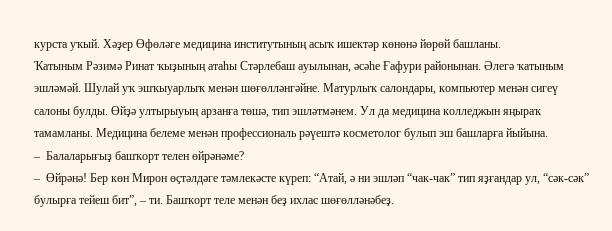курста уҡый. Хәҙер Өфөләге медицина институтының асыҡ ишектәр көнөнә йөрөй башланы.
Ҡатыным Рәзимә Ринат ҡыҙының атаһы Стәрлебаш ауылынан, әсәһе Ғафури районынан. Әлегә ҡатыным эшләмәй. Шулай уҡ эшҡыуарлыҡ менән шөғөлләнгәйне. Матурлыҡ салондары, компьютер менән сигеү салоны булды. Өйҙә ултырыуың арзанға төшә, тип эшләтмәнем. Ул да медицина колледжын яңыраҡ тамамланы. Медицина белеме менән профессиональ рәүештә косметолог булып эш башларға йыйына.
–  Балаларығыҙ башҡорт телен өйрәнәме?
–  Өйрәнә! Бер көн Мирон өҫтәлдәге тәмлекәсте күреп: “Атай, ә ни эшләп “чак-чак” тип яҙғандар ул, “сәк-сәк” булырға тейеш бит”, – ти. Башҡорт теле менән беҙ ихлас шөғөлләнәбеҙ.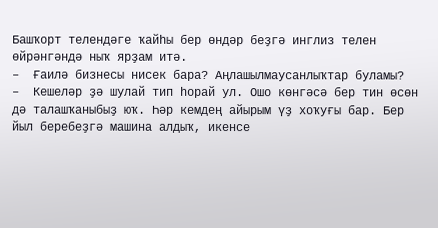Башҡорт телендәге ҡайһы бер өндәр беҙгә инглиз телен өйрәнгәндә ныҡ ярҙам итә.
–  Ғаилә бизнесы нисек бара? Аңлашылмаусанлыҡтар буламы?
–  Кешеләр ҙә шулай тип һорай ул. Ошо көнгәсә бер тин өсөн дә талашҡаныбыҙ юҡ. Һәр кемдең айырым үҙ хоҡуғы бар. Бер йыл беребеҙгә машина алдыҡ, икенсе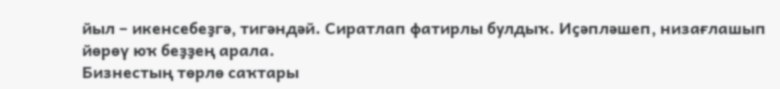йыл – икенсебеҙгә, тигәндәй. Сиратлап фатирлы булдыҡ. Иҫәпләшеп, низағлашып йөрөү юҡ беҙҙең арала.
Бизнестың төрлө саҡтары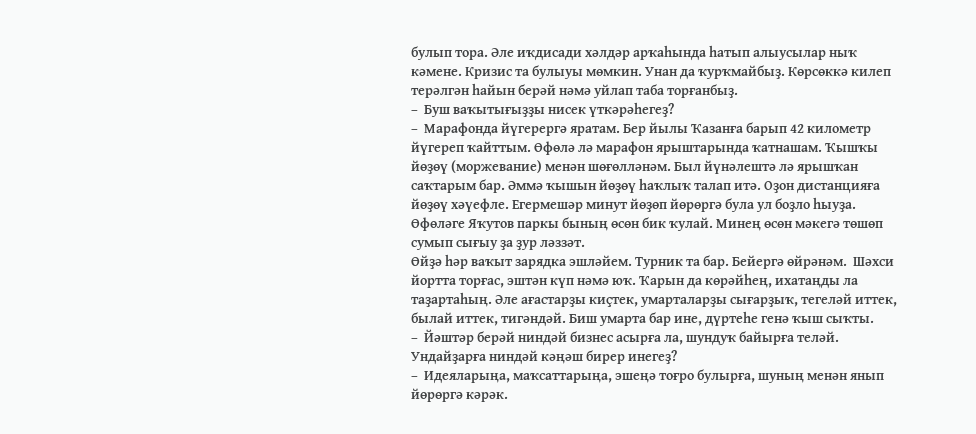булып тора. Әле иҡдисади хәлдәр арҡаһында һатып алыусылар ныҡ кәмене. Кризис та булыуы мөмкин. Унан да ҡурҡмайбыҙ. Көрсөккә килеп терәлгән һайын берәй нәмә уйлап таба торғанбыҙ.
–  Буш ваҡытығыҙҙы нисек үткәрәһегеҙ?
–  Марафонда йүгерергә яратам. Бер йылы Ҡазанға барып 42 километр йүгереп ҡайттым. Өфөлә лә марафон ярыштарында ҡатнашам. Ҡышҡы йөҙөү (моржевание) менән шөғөлләнәм. Был йүнәлештә лә ярышҡан саҡтарым бар. Әммә ҡышын йөҙөү һаҡлыҡ талап итә. Оҙон дистанцияға йөҙөү хәүефле. Егермешәр минут йөҙөп йөрөргә була ул боҙло һыуҙа. Өфөләге Яҡутов паркы бының өсөн бик ҡулай. Минең өсөн мәкегә төшөп сумып сығыу ҙа ҙур ләззәт.
Өйҙә һәр ваҡыт зарядка эшләйем. Турник та бар. Бейергә өйрәнәм.  Шәхси йортта торғас, эштән күп нәмә юҡ. Ҡарын да көрәйһең, ихатаңды ла таҙартаһың. Әле ағастарҙы киҫтек, умарталарҙы сығарҙыҡ, тегеләй иттек, былай иттек, тигәндәй. Биш умарта бар ине, дүртеһе генә ҡыш сыҡты.
–  Йәштәр берәй ниндәй бизнес асырға ла, шундуҡ байырға теләй. Ундайҙарға ниндәй кәңәш бирер инегеҙ?
–  Идеяларыңа, маҡсаттарыңа, эшеңә тоғро булырға, шуның менән янып йөрөргә кәрәк.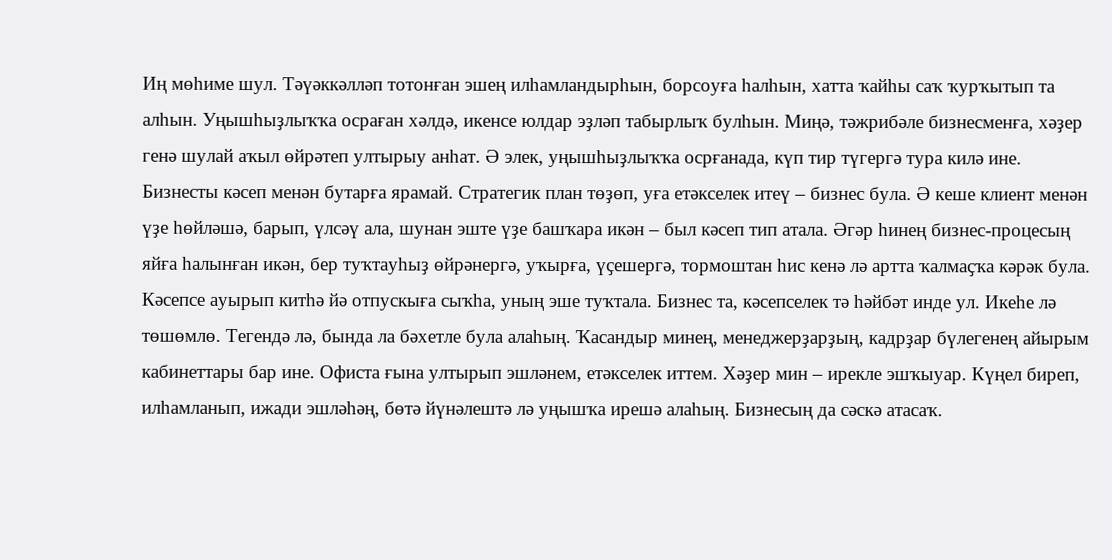Иң мөһиме шул. Тәүәккәлләп тотонған эшең илһамландырһын, борсоуға һалһын, хатта ҡайһы саҡ ҡурҡытып та алһын. Уңышһыҙлыҡҡа осраған хәлдә, икенсе юлдар эҙләп табырлыҡ булһын. Миңә, тәжрибәле бизнесменға, хәҙер генә шулай аҡыл өйрәтеп ултырыу анһат. Ә элек, уңышһыҙлыҡҡа осрғанада, күп тир түгергә тура килә ине.
Бизнесты кәсеп менән бутарға ярамай. Стратегик план төҙөп, уға етәкселек итеү – бизнес була. Ә кеше клиент менән үҙе һөйләшә, барып, үлсәү ала, шунан эште үҙе башҡара икән – был кәсеп тип атала. Әгәр һинең бизнес-процесың яйға һалынған икән, бер туҡтауһыҙ өйрәнергә, уҡырға, үҫешергә, тормоштан һис кенә лә артта ҡалмаҫҡа кәрәк була. Кәсепсе ауырып китһә йә отпускыға сыҡһа, уның эше туҡтала. Бизнес та, кәсепселек тә һәйбәт инде ул. Икеһе лә төшөмлө. Тегендә лә, бында ла бәхетле була алаһың. Ҡасандыр минең, менеджерҙарҙың, кадрҙар бүлегенең айырым кабинеттары бар ине. Офиста ғына ултырып эшләнем, етәкселек иттем. Хәҙер мин – ирекле эшҡыуар. Күңел биреп, илһамланып, ижади эшләһәң, бөтә йүнәлештә лә уңышҡа ирешә алаһың. Бизнесың да сәскә атасаҡ.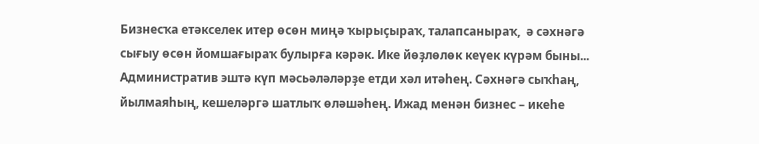Бизнесҡа етәкселек итер өсөн миңә ҡырыҫыраҡ, талапсаныраҡ,  ә сәхнәгә сығыу өсөн йомшағыраҡ булырға кәрәк. Ике йөҙлөлөк кеүек күрәм быны... Административ эштә күп мәсьәләләрҙе етди хәл итәһең. Сәхнәгә сыҡһаң, йылмаяһың, кешеләргә шатлыҡ өләшәһең. Ижад менән бизнес – икеһе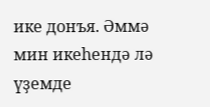ике донъя. Әммә мин икеһендә лә үҙемде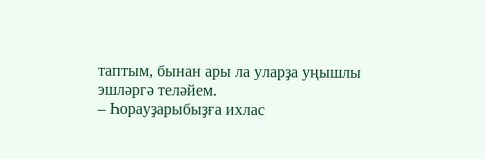таптым, бынан ары ла уларҙа уңышлы эшләргә теләйем.
– Һорауҙарыбыҙға ихлас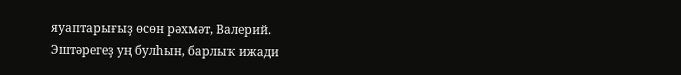яуаптарығыҙ өсөн рәхмәт, Валерий. Эштәрегеҙ уң булһын, барлыҡ ижади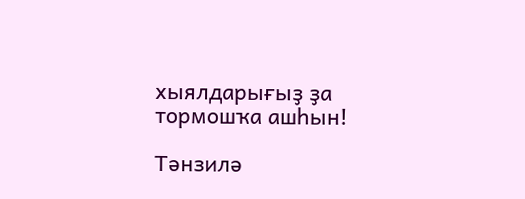хыялдарығыҙ ҙа тормошҡа ашһын!

Тәнзилә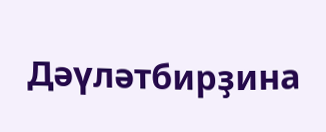Дәүләтбирҙина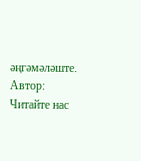әңгәмәләште.
Автор:
Читайте нас